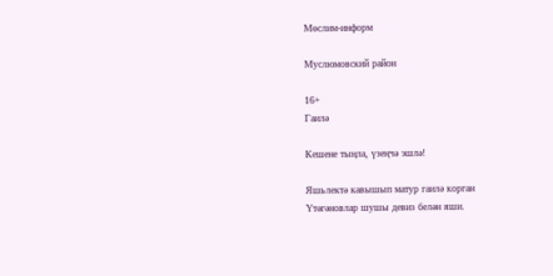Мөслим-информ

Муслюмовский район

16+
Гаилә

Кешене тыңла, үзеңчә эшлә!

Яшьлектә кавышып матур гаилә корган Үтәгәновлар шушы девиз белән яши.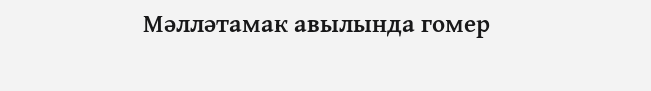Мәлләтамак авылында гомер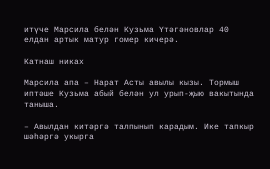итүче Марсила белән Кузьма Үтәгәновлар 40 елдан артык матур гомер кичерә.

Катнаш никах

Марсила апа – Нарат Асты авылы кызы. Тормыш иптәше Кузьма абый белән ул урып-җыю вакытында таныша.

– Авылдан китәргә талпынып карадым. Ике тапкыр шәһәргә укырга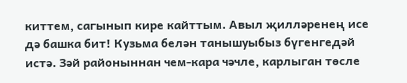киттем, сагынып кире кайттым. Авыл җилләренең исе дә башка бит! Кузьма белән танышуыбыз бүгенгедәй истә. Зәй районыннан чем-кара чәчле, карлыган төсле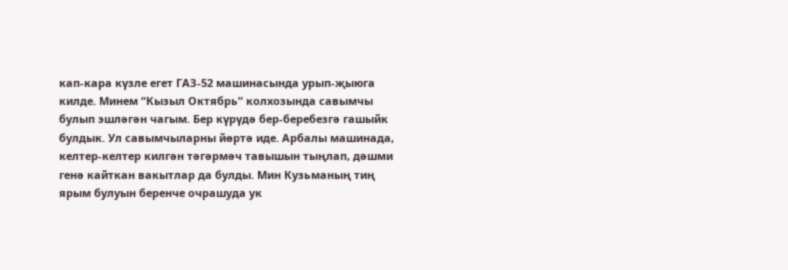кап-кара күзле егет ГАЗ-52 машинасында урып-җыюга килде. Минем “Кызыл Октябрь” колхозында савымчы булып эшләгән чагым. Бер күрүдә бер-беребезгә гашыйк булдык. Ул савымчыларны йөртә иде. Арбалы машинада, келтер-келтер килгән тәгәрмәч тавышын тыңлап, дәшми генә кайткан вакытлар да булды. Мин Кузьманың тиң ярым булуын беренче очрашуда ук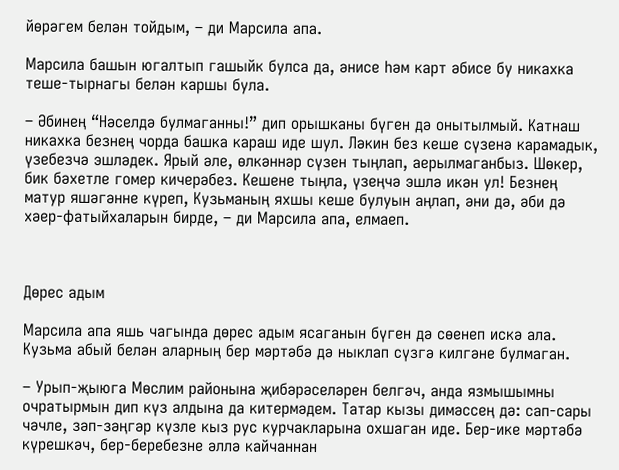йөрәгем белән тойдым, – ди Марсила апа.

Марсила башын югалтып гашыйк булса да, әнисе һәм карт әбисе бу никахка теше-тырнагы белән каршы була.

– Әбинең “Нәселдә булмаганны!” дип орышканы бүген дә онытылмый. Катнаш никахка безнең чорда башка караш иде шул. Ләкин без кеше сүзенә карамадык, үзебезчә эшләдек. Ярый әле, өлкәннәр сүзен тыңлап, аерылмаганбыз. Шөкер, бик бәхетле гомер кичерәбез. Кешене тыңла, үзеңчә эшлә икән ул! Безнең матур яшәгәнне күреп, Кузьманың яхшы кеше булуын аңлап, әни дә, әби дә хәер-фатыйхаларын бирде, – ди Марсила апа, елмаеп.



Дөрес адым

Марсила апа яшь чагында дөрес адым ясаганын бүген дә сөенеп искә ала. Кузьма абый белән аларның бер мәртәбә дә ныклап сүзгә килгәне булмаган.

– Урып-җыюга Мөслим районына җибәрәселәрен белгәч, анда язмышымны очратырмын дип күз алдына да китермәдем. Татар кызы димәссең дә: сап-сары чәчле, зәп-зәңгәр күзле кыз рус курчакларына охшаган иде. Бер-ике мәртәбә күрешкәч, бер-беребезне әллә кайчаннан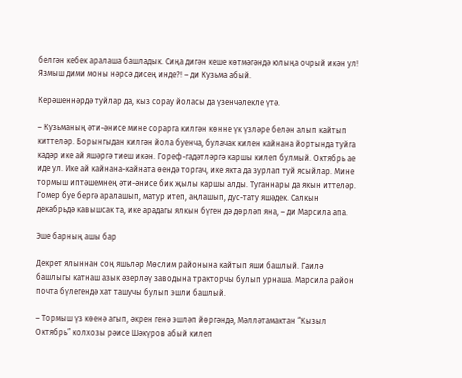белгән кебек аралаша башладык. Сиңа дигән кеше көтмәгәндә юлыңа очрый икән ул! Язмыш дими моны нәрсә дисең инде?! – ди Кузьма абый.

Керәшеннәрдә туйлар да, кыз сорау йоласы да үзенчәлекле үтә.

– Кузьманың әти-әнисе мине сорарга килгән көнне үк үзләре белән алып кайтып киттеләр. Борынгыдан килгән йола буенча, булачак килен кайнана йортында туйга кадәр ике ай яшәргә тиеш икән. Гореф-гадәтләргә каршы килеп булмый. Октябрь ае иде ул. Ике ай кайнана-кайната өендә торгач, ике якта да зурлап туй ясыйлар. Мине тормыш иптәшемнең әти-әнисе бик җылы каршы алды. Туганнары да якын иттеләр. Гомер буе бергә аралашып, матур итеп, аңлашып, дус-тату яшәдек. Салкын декабрьдә кавышсак та, ике арадагы ялкын бүген дә дөрләп яна, – ди Марсила апа.

Эше барның ашы бар

Декрет ялыннан соң яшьләр Мөслим районына кайтып яши башлый. Гаилә башлыгы катнаш азык әзерләү заводына тракторчы булып урнаша. Марсила район почта бүлегендә хат ташучы булып эшли башлый.

– Тормыш үз көенә агып, әкрен генә эшләп йөргәндә, Мәлләтамактан “Кызыл Октябрь” колхозы рәисе Шәкүров абый килеп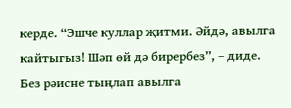керде. “Эшче куллар җитми. Әйдә, авылга кайтыгыз! Шәп өй дә бирербез”, – диде. Без рәисне тыңлап авылга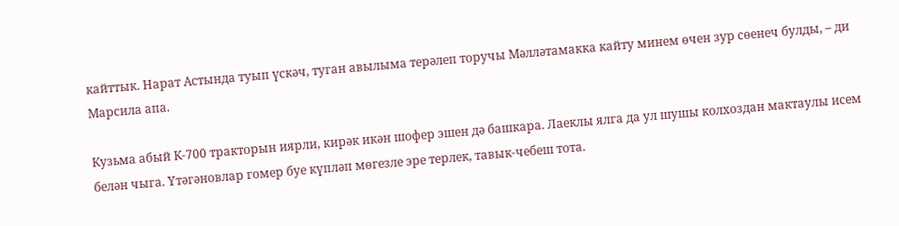кайттык. Нарат Астында туып үскәч, туган авылыма терәлеп торучы Мәлләтамакка кайту минем өчен зур сөенеч булды, – ди Марсила апа.

Кузьма абый К-700 тракторын иярли, кирәк икән шофер эшен дә башкара. Лаеклы ялга да ул шушы колхоздан мактаулы исем белән чыга. Үтәгәновлар гомер буе күпләп мөгезле эре терлек, тавык-чебеш тота.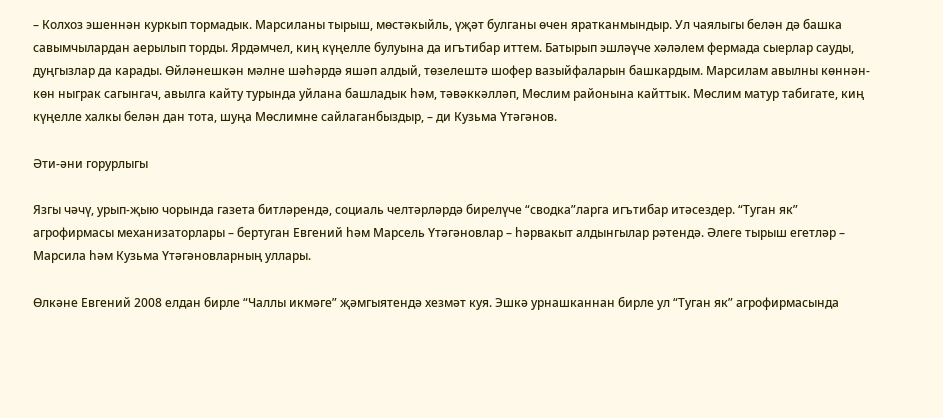– Колхоз эшеннән куркып тормадык. Марсиланы тырыш, мөстәкыйль, үҗәт булганы өчен яратканмындыр. Ул чаялыгы белән дә башка савымчылардан аерылып торды. Ярдәмчел, киң күңелле булуына да игътибар иттем. Батырып эшләүче хәләлем фермада сыерлар сауды, дуңгызлар да карады. Өйләнешкән мәлне шәһәрдә яшәп алдый, төзелештә шофер вазыйфаларын башкардым. Марсилам авылны көннән-көн ныграк сагынгач, авылга кайту турында уйлана башладык һәм, тәвәккәлләп, Мөслим районына кайттык. Мөслим матур табигате, киң күңелле халкы белән дан тота, шуңа Мөслимне сайлаганбыздыр, – ди Кузьма Үтәгәнов.

Әти-әни горурлыгы

Язгы чәчү, урып-җыю чорында газета битләрендә, социаль челтәрләрдә бирелүче “сводка”ларга игътибар итәсездер. “Туган як” агрофирмасы механизаторлары – бертуган Евгений һәм Марсель Үтәгәновлар – һәрвакыт алдынгылар рәтендә. Әлеге тырыш егетләр – Марсила һәм Кузьма Үтәгәновларның уллары.

Өлкәне Евгений 2008 елдан бирле “Чаллы икмәге” җәмгыятендә хезмәт куя. Эшкә урнашканнан бирле ул “Туган як” агрофирмасында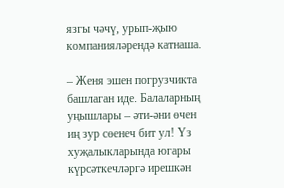язгы чәчү, урып-җыю компанияләрендә катнаша.

– Женя эшен погрузчикта башлаган иде. Балаларның уңышлары – әти-әни өчен иң зур сөенеч бит ул! Үз хуҗалыкларында югары күрсәткечләргә ирешкән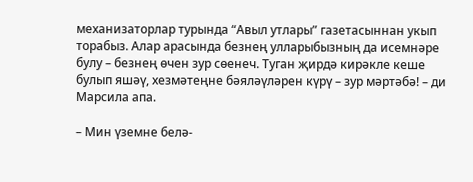механизаторлар турында “Авыл утлары” газетасыннан укып торабыз. Алар арасында безнең улларыбызның да исемнәре булу – безнең өчен зур сөенеч. Туган җирдә кирәкле кеше булып яшәү, хезмәтеңне бәяләүләрен күрү – зур мәртәбә! – ди Марсила апа.

– Мин үземне белә-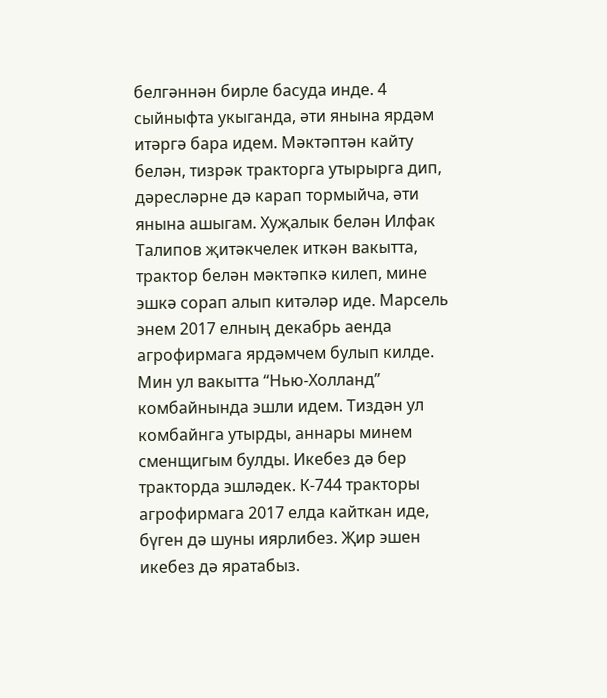белгәннән бирле басуда инде. 4 сыйныфта укыганда, әти янына ярдәм итәргә бара идем. Мәктәптән кайту белән, тизрәк тракторга утырырга дип, дәресләрне дә карап тормыйча, әти янына ашыгам. Хуҗалык белән Илфак Талипов җитәкчелек иткән вакытта, трактор белән мәктәпкә килеп, мине эшкә сорап алып китәләр иде. Марсель энем 2017 елның декабрь аенда агрофирмага ярдәмчем булып килде. Мин ул вакытта “Нью-Холланд” комбайнында эшли идем. Тиздән ул комбайнга утырды, аннары минем сменщигым булды. Икебез дә бер тракторда эшләдек. К-744 тракторы агрофирмага 2017 елда кайткан иде, бүген дә шуны иярлибез. Җир эшен икебез дә яратабыз.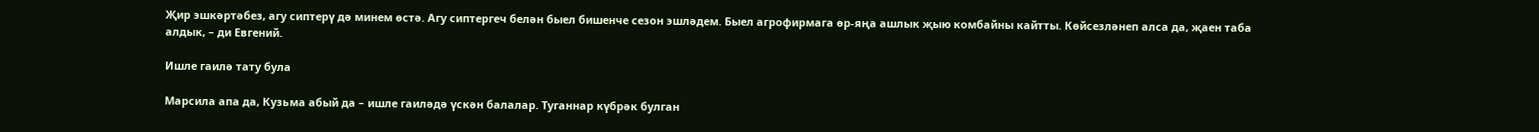Җир эшкәртәбез, агу сиптерү дә минем өстә. Агу сиптергеч белән быел бишенче сезон эшләдем. Быел агрофирмага өр-яңа ашлык җыю комбайны кайтты. Көйсезләнеп алса да, җаен таба алдык, – ди Евгений.

Ишле гаилә тату була

Марсила апа да, Кузьма абый да – ишле гаиләдә үскән балалар. Туганнар күбрәк булган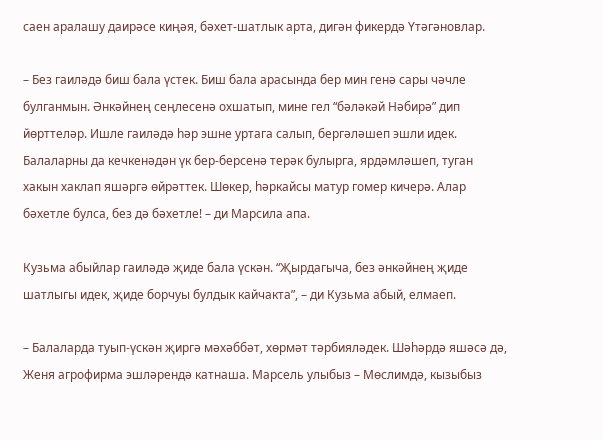саен аралашу даирәсе киңәя, бәхет-шатлык арта, дигән фикердә Үтәгәновлар.

– Без гаиләдә биш бала үстек. Биш бала арасында бер мин генә сары чәчле булганмын. Әнкәйнең сеңлесенә охшатып, мине гел “бәләкәй Нәбирә” дип йөрттеләр. Ишле гаиләдә һәр эшне уртага салып, бергәләшеп эшли идек. Балаларны да кечкенәдән үк бер-берсенә терәк булырга, ярдәмләшеп, туган хакын хаклап яшәргә өйрәттек. Шөкер, һәркайсы матур гомер кичерә. Алар бәхетле булса, без дә бәхетле! – ди Марсила апа.

Кузьма абыйлар гаиләдә җиде бала үскән. “Җырдагыча, без әнкәйнең җиде шатлыгы идек, җиде борчуы булдык кайчакта”, – ди Кузьма абый, елмаеп.

– Балаларда туып-үскән җиргә мәхәббәт, хөрмәт тәрбияләдек. Шәһәрдә яшәсә дә, Женя агрофирма эшләрендә катнаша. Марсель улыбыз – Мөслимдә, кызыбыз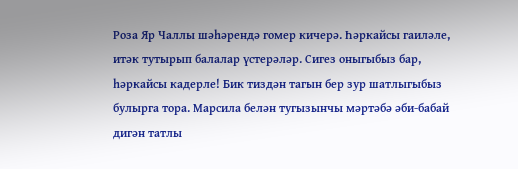Роза Яр Чаллы шәһәрендә гомер кичерә. Һәркайсы гаиләле, итәк тутырып балалар үстерәләр. Сигез оныгыбыз бар, һәркайсы кадерле! Бик тиздән тагын бер зур шатлыгыбыз булырга тора. Марсила белән тугызынчы мәртәбә әби-бабай дигән татлы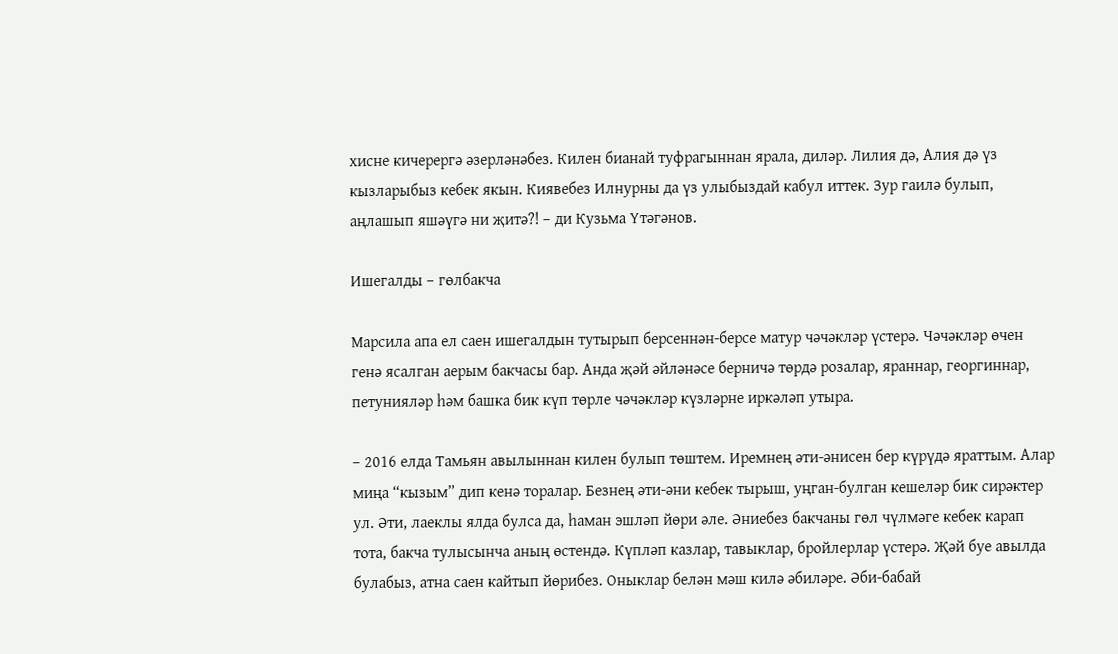хисне кичерергә әзерләнәбез. Килен бианай туфрагыннан ярала, диләр. Лилия дә, Алия дә үз кызларыбыз кебек якын. Киявебез Илнурны да үз улыбыздай кабул иттек. Зур гаилә булып, аңлашып яшәүгә ни җитә?! – ди Кузьма Үтәгәнов.

Ишегалды – гөлбакча

Марсила апа ел саен ишегалдын тутырып берсеннән-берсе матур чәчәкләр үстерә. Чәчәкләр өчен генә ясалган аерым бакчасы бар. Анда җәй әйләнәсе берничә төрдә розалар, яраннар, георгиннар, петунияләр һәм башка бик күп төрле чәчәкләр күзләрне иркәләп утыра.

– 2016 елда Тамьян авылыннан килен булып төштем. Иремнең әти-әнисен бер күрүдә яраттым. Алар миңа “кызым” дип кенә торалар. Безнең әти-әни кебек тырыш, уңган-булган кешеләр бик сирәктер ул. Әти, лаеклы ялда булса да, һаман эшләп йөри әле. Әниебез бакчаны гөл чүлмәге кебек карап тота, бакча тулысынча аның өстендә. Күпләп казлар, тавыклар, бройлерлар үстерә. Җәй буе авылда булабыз, атна саен кайтып йөрибез. Оныклар белән мәш килә әбиләре. Әби-бабай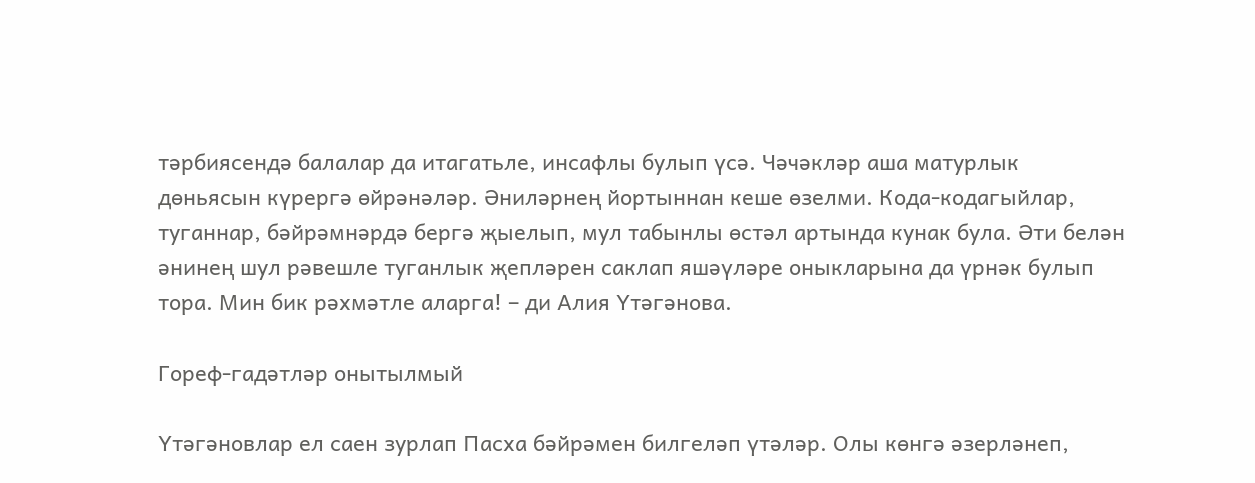тәрбиясендә балалар да итагатьле, инсафлы булып үсә. Чәчәкләр аша матурлык дөньясын күрергә өйрәнәләр. Әниләрнең йортыннан кеше өзелми. Кода-кодагыйлар, туганнар, бәйрәмнәрдә бергә җыелып, мул табынлы өстәл артында кунак була. Әти белән әнинең шул рәвешле туганлык җепләрен саклап яшәүләре оныкларына да үрнәк булып тора. Мин бик рәхмәтле аларга! – ди Алия Үтәгәнова.

Гореф-гадәтләр онытылмый

Үтәгәновлар ел саен зурлап Пасха бәйрәмен билгеләп үтәләр. Олы көнгә әзерләнеп,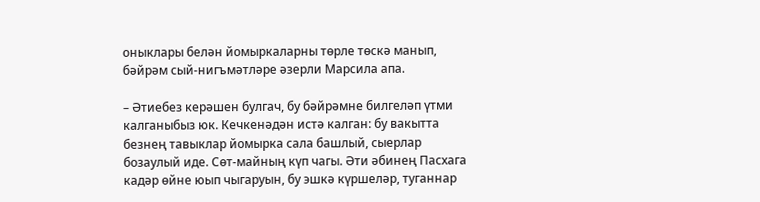оныклары белән йомыркаларны төрле төскә манып, бәйрәм сый-нигъмәтләре әзерли Марсила апа.

– Әтиебез керәшен булгач, бу бәйрәмне билгеләп үтми калганыбыз юк. Кечкенәдән истә калган: бу вакытта безнең тавыклар йомырка сала башлый, сыерлар бозаулый иде. Сөт-майның күп чагы. Әти әбинең Пасхага кадәр өйне юып чыгаруын, бу эшкә күршеләр, туганнар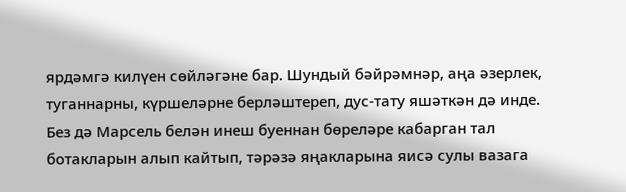ярдәмгә килүен сөйләгәне бар. Шундый бәйрәмнәр, аңа әзерлек, туганнарны, күршеләрне берләштереп, дус-тату яшәткән дә инде. Без дә Марсель белән инеш буеннан бөреләре кабарган тал ботакларын алып кайтып, тәрәзә яңакларына яисә сулы вазага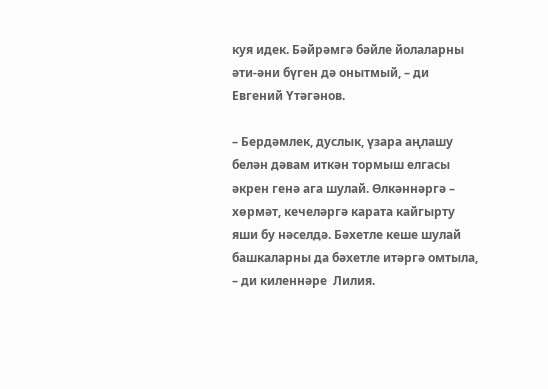куя идек. Бәйрәмгә бәйле йолаларны әти-әни бүген дә онытмый, – ди Евгений Үтәгәнов.

– Бердәмлек, дуслык, үзара аңлашу белән дәвам иткән тормыш елгасы әкрен генә ага шулай. Өлкәннәргә – хөрмәт, кечеләргә карата кайгырту яши бу нәселдә. Бәхетле кеше шулай башкаларны да бәхетле итәргә омтыла, – ди киленнәре  Лилия.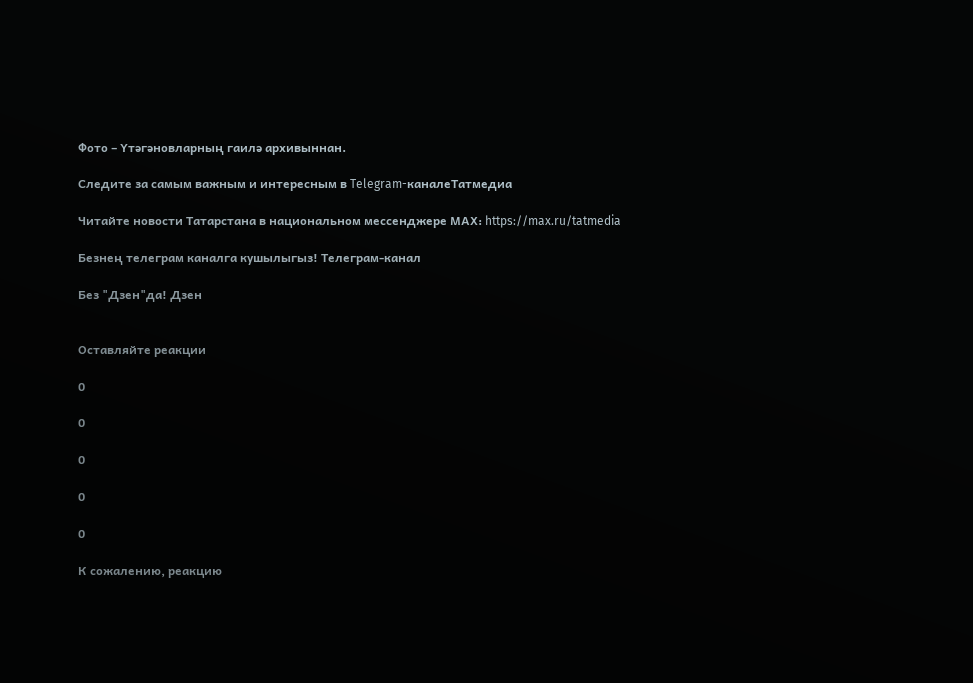Фото – Үтәгәновларның гаилә архивыннан.

Следите за самым важным и интересным в Telegram-каналеТатмедиа

Читайте новости Татарстана в национальном мессенджере MАХ: https://max.ru/tatmedia

Безнең телеграм каналга кушылыгыз! Телеграм-канал

Без "Дзен"да! Дзен


Оставляйте реакции

0

0

0

0

0

К сожалению, реакцию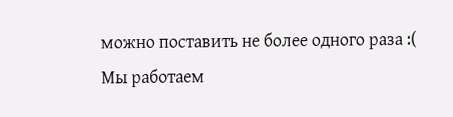можно поставить не более одного раза :(
Мы работаем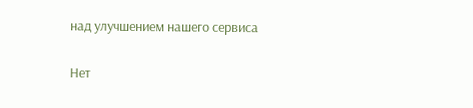над улучшением нашего сервиса

Нет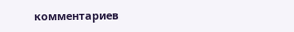комментариев